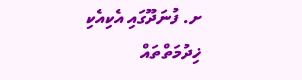ށ. ފުނަދޫގައި އެކިއެކި ޚިދުމަތްތައް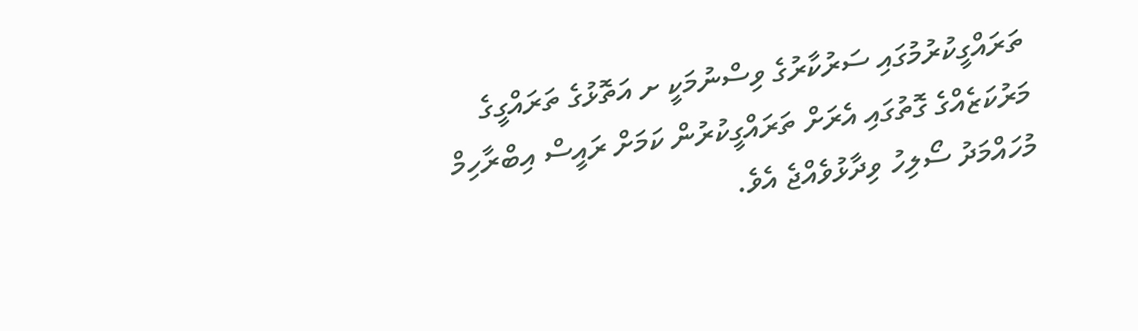ތަރައްގީކުރުމުގައި ސަރުކާރުގެ ވިސްނުމަކީ ށ އަތޮޅުގެ ތަރައްގީގެ މަރުކަޒެއްގެ ގޮތުގައި އެރަށް ތަރައްގީކުރުން ކަމަށް ރައީސް އިބްރާހިމް މުހައްމަދު ސޯލިހު ވިދާޅުވެއްޖެ އެވެ.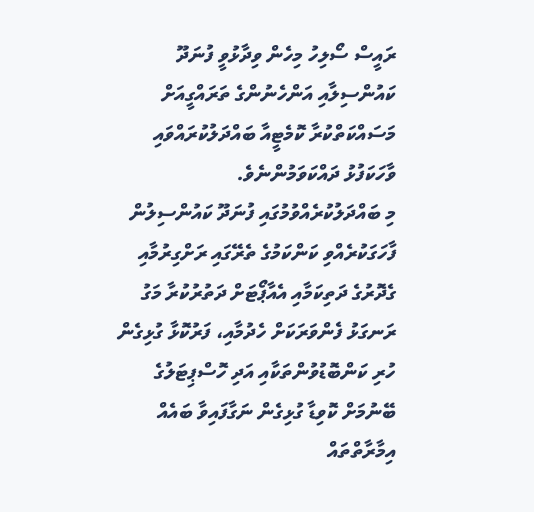ރައީސް ސޯލިހު މިހެން ވިދާޅުވީ ފުނަދޫ ކައުންސިލާއި އަންހެނުންގެ ތަރައްގީއަށް މަސައްކަތްކުރާ ކޮމެޓީއާ ބައްދަލުކުރައްވައި ވާހަކަފުޅު ދައްކަވަމުންނެވެ.
މި ބައްދަލުކުރެއްވުމުގައި ފުނަދޫ ކައުންސިލުން ފާހަގަކުރެއްވި ކަންކަމުގެ ތެރޭގައި ރަށްގިރުމާއި ގެދޮރުގެ ދަތިކަމާއި އެއާޕޯޓަށް ދަތުރުކުރާ މަގު ރަނގަޅު ފެންވަރަކަށް ހެދުމާއި، ފަރުކޮޅާ ގުޅިގެން ހުރި ކަންބޮޑުވުންތަކާއި އަދި ހޮސްޕިޓަލުގެ ބޭނުމަށް ކޮވިޑާ ގުޅިގެން ނަގާފައިވާ ބައެއް އިމާރާތްތައް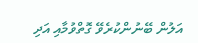އަލުން ބޭނުންކުރެވޭ ގޮތްވުމާއި އަދި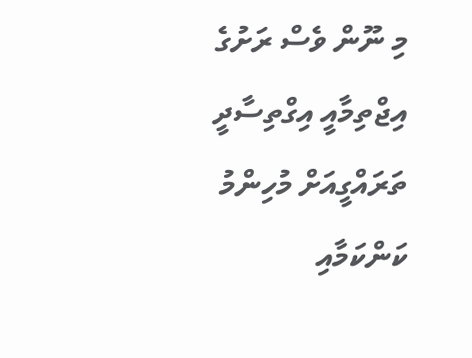މި ނޫން ވެސް ރަށުގެ އިޖްތިމާއީ އިގްތިސާދީ ތަރައްގީއަށް މުހިންމު ކަންކަމާއި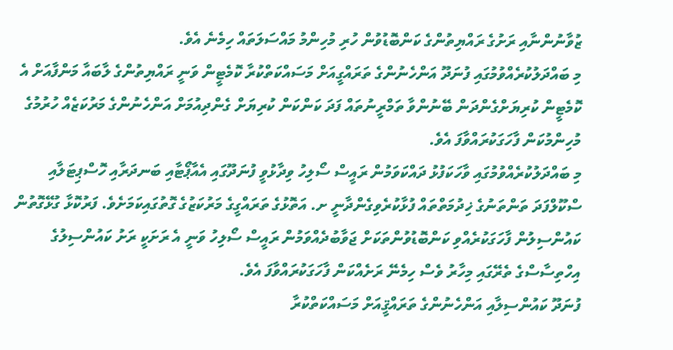ޒުވާނުންނާއި ރަށުގެ ރައްޔިތުންގެ ކަންބޮޑުވުން ހުރި މުހިންމު މައްސަލަތައް ހިމެނެ އެވެ.
މި ބައްދަލުކުރެއްވުމުގައި ފުނަދޫ އަންހެނުންގެ ތަރައްގީއަށް މަސައްކަތްކުރާ ކޮމެޓީން ވަނީ ރައްޔިތުންގެ ލާބައާ މަންފާއަށް އެ ކޮމެޓީން ކުރިޔަށްގެންދަން ބޭނުންވާ ތަމްރީނުތައް ފަދަ ކަންކަން ކުރިޔަށް ގެންދިއުމަށް އަންހެނުންގެ މަރުކަޒެއް ހުރުމުގެ މުހިންމުކަން ފާހަގަކުރައްވާފަ އެވެ.
މި ބައްދަލުކުރެއްވުމުގައި ވާހަކަފުޅު ދައްކަވަމުން ރައީސް ސޯލިހު ވިދާޅުވީ ފުނަދޫގައި އެއާޕޯޓާއި ބަނދަރާއި ހޮސްޕިޓަލާއި ސްކޫލްފަދަ ތަންތަނުގެ ޚިދުމަތްތައް ފުޅާކުރެވިގެންދާނީ ށ. އަތޮޅުގެ ތަރައްގީގެ މަރުކަޒުގެ ގޮތުގައިކަމަށެވެ. ފަރުކޮޅާ ގުޅޭގޮތުން ކައުންސިލުން ފާހަގަކުރެއްވި ކަންބޮޑުވުންތަކަށް ޖަވާބުދެއްވަމުން ރައީސް ސޯލިހު ވަނީ އެ ރަށަކީ ރަށު ކައުންސިލުގެ އިހްތިސާސްގެ ތެރޭގައި މިހާރު ވެސް ހިމެނޭ ރަށެއްކަން ފާހަގަކުރައްވާފަ އެވެ.
ފުނަދޫ ކައުންސިލާއި އަންހެނުންގެ ތަރައްޤީއަށް މަސައްކަތްކުރާ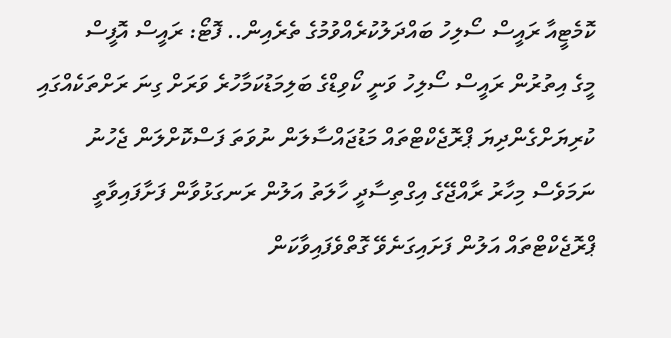ކޮމެޓީއާ ރައީސް ސޯލިހު ބައްދަލުކުރެއްވުމުގެ ތެރެއިން.. ފޮޓޯ: ރައީސް އޮފީސް
މީގެ އިތުރުން ރައީސް ސޯލިހު ވަނީ ކޯވިޑްގެ ބަލިމަޑުކަމާހުރެ ވަރަށް ގިނަ ރަށްތަކެއްގައި ކުރިޔަށްގެންދިޔަ ޕްރޮޖެކްޓްތައް މަޑުޖައްސާލަން ނުވަތަ ފަސްކޮށްލަން ޖެހުނު ނަމަވެސް މިހާރު ރާއްޖޭގެ އިގްތިސާދީ ހާލަތު އަލުން ރަނގަޅުވާން ފަށާފައިވާތީ ޕްރޮޖެކްޓްތައް އަލުން ފަށައިގަނެވޭ ގޮތްވެފައިވާކަން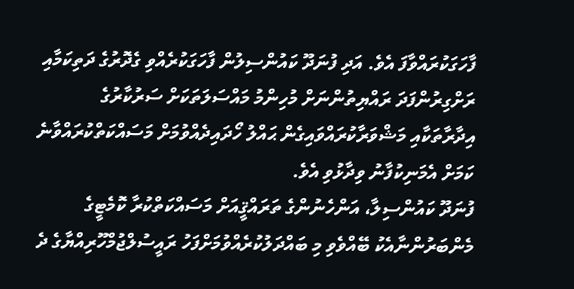ފާހަގަކުރައްވާފަ އެވެ. އަދި ފުނަދޫ ކައުންސިލުން ފާހަގަކުރެއްވި ގެދޮރުގެ ދަތިކަމާއި ރަށްގިރުންފަދަ ރައްޔިތުންނަށް މުހިންމު މައްސަލަތަކަށް ސަރުކާރުގެ އިދާރާތަކާއި މަޝްވަރާކުރައްވައިގެން ޙައްލު ހޯދައިދެއްވުމަށް މަސައްކަތްކުރައްވާނެ ކަމަށް އެމަނިކުފާނު ވިދާޅުވި އެވެ.
ފުނަދޫ ކައުންސިލާ، އަންހެނުންގެ ތަރައްޤީއަށް މަސައްކަތްކުރާ ކޮމެޓީގެ މެންބަރުންނާއެކު ބޭއްވެވި މި ބައްދަލުކުރެއްވުމަށްފަހު ރައީސުލްޖުމްހޫރިއްޔާގެ ދެ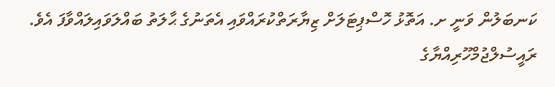ކަނބަލުން ވަނީ ށ. އަތޮޅު ހޮސްޕިޓަލަށް ޒިޔާރަތްކުރައްވައި އެތަނުގެ ޙާލަތު ބައްލަވައިލައްވާފަ އެވެ.
ރައީސުލްޖުމްހޫރިއްޔާގެ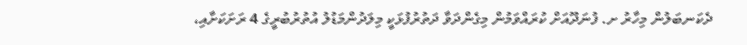ދެކަނބަލުން މިހާރު ށ. ފުނަދޫއަށް ކުރައްވަމުން މިގެންދަވާ ދަތުރުފުޅަކީ މިލަދުންމަޑުލު އުތުރުބުރީގެ 4 ރަށަކަށާއި،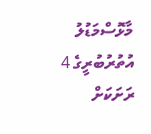މާޅޮސްމަޑުލު އުތުރުބުރީގެ 4 ރަށަކަށް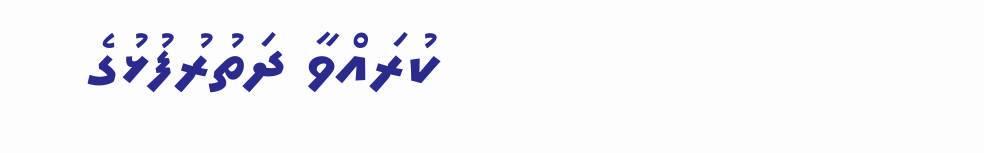ކުރައްވާ ދަތުރުފުޅުގެ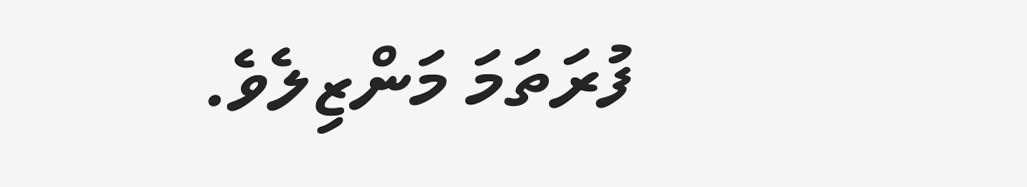ފުރަތަމަ މަންޒިލެވެ.